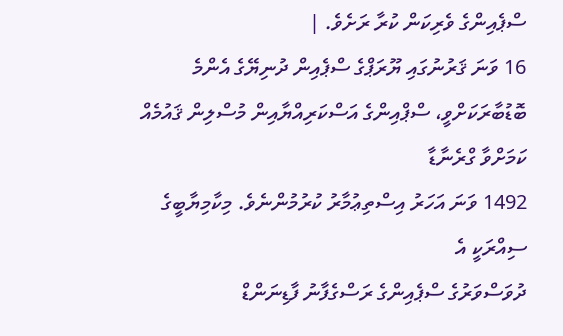ސްޕެއިންގެ ވެރިކަން ކުރާ ރަށެވެ. |
16 ވަނަ ޤަރުނުގައި ޔޫރަޕްގެ ސްޕެއިން ދުނިޔޭގެ އެންމެ
ބޮޑުބާރަކަށްވީ، ސްޕްއިންގެ އަސްކަރިއްޔާއިން މުސްލިން ޤައުމެއް ކަމަށްވާ ގްރެނާޑާ
1492 ވަނަ އަހަރު އިސްތިޢުމާރު ކުރުމުންނެވެ. މިކާމިޔާބީގެ ސިއްރަކީ އެ
ދުވަސްވަރުގެ ސްޕެއިންގެ ރަސްގެފާނު ފާޑިނަންޑް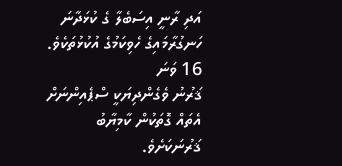އަދި ރާނީ އިސަބެލާ ގެ ކުޅަދާނަ
ހަނގުރާމައިގެ ހެވިކަމުގެ އުކުޅުތަކެވެ.
16 ވަނަ
ޤަރުނު ވެގެންދިޔަކީ ސްޕެއިންނަށް އެތައް ގޮތަކުން ކާމިޔާބު ޤަރުނަކަށެވެ.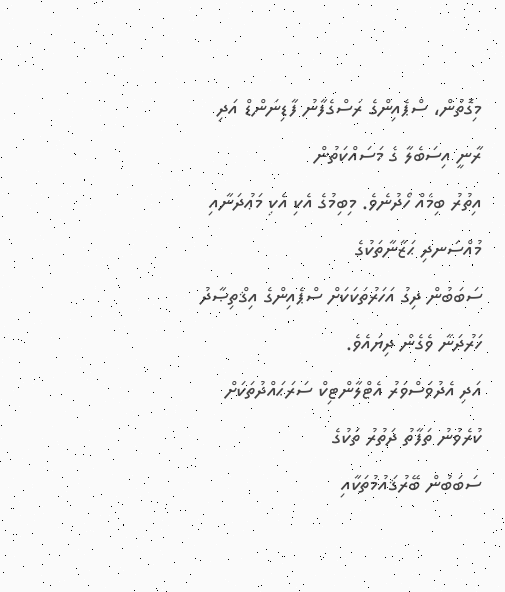މިގޮތުން، ސްޕެއިންގެ ރަސްގެފާނު ފާޑިނަންޑް އަދި ރާނީ އިސަބެލާ ގެ މަސައްކަތުން
އިތުރު ބިމެއް ހޯދުނެވެ. މިބިމުގެ އެކި އެކި މަޢުދަނާއި މުއްސަނދި ޙަޒާނާތަކުގެ
ސަބަބުން ދިގު އަހަރުތަކަކަށް ސްޕެއިންގެ އިޤްތިޞާދު ހަރުދަނާ ވެގެން ދިޔައެވެ.
އަދި އެދުވަސްވަރު އެޓްލާންޓިކް ސަރަޙައްދުތަކަށް ކުރެވުނު ތަފާތު ދަތުރު ތަކުގެ
ސަބަބުން ބޭރުޤައުމުތަކާއި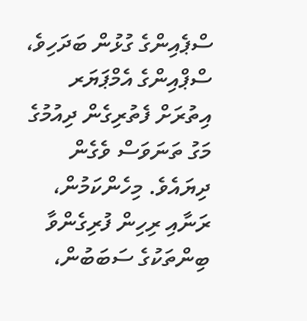ސްޕެއިންގެ ގުޅުން ބަދަހިވެ، ސްޕްއިންގެ އެމްޕަޔަރ
އިތުރަށް ފެތުރިގެން ދިއުމުގެ މަގު ތަނަވަސް ވެގެން ދިޔައެވެ. މިހެންކަމުން،
ރަނާއި ރިހިން ފުރިގެންވާ ބިންތަކުގެ ސަބަބުން،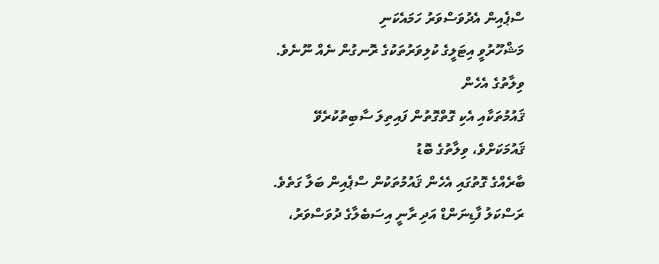ސްޕެއިން އެދުވަސްވަރު ހަމައެކަނި
މަޝްހޫރުވީ އިޓަލީގެ ކުލިވަރުތަކުގެ ރޮނގުން ނެއް ނޫނެވެ. ވިލާތުގެ އެހެން
ޤައުމުތަކާއި އެކި ގޮތްގޮތުން ފައިތިލަ ސާބިތުކުރެވޭ ޤައުމަކަށްވެ، ވިލާތުގެ ބޮޑު
ބާރެއްގެ ގޮތުގައި އެހެން ޤައުމުތަކުން ސްޕެއިން ބަލާ ގަތެވެ.
ރަސްކަލު ފާޑިނަންޑް އަދި ރާނީ އިސަބެލާގެ ދުވަސްވަރު،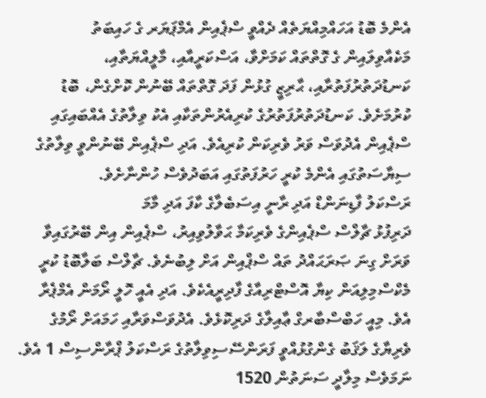އެންމެ ބޮޑު އަހައްމިއްޔަތެއް ދެއްވީ ސްޕެއިން އެމްޕަޔަރ ގެ ހައިބަތު
މަކެއާވިލައިން ގެ ގޮތްތައް ކަމަށްވާ، އަސްކަރީއާއި، މާލީއްޔަތާއި،
ކަނޑުދަތުރުފަތުރާއި، ޙާރިޒީ ގުޅުން ފަދަ ގޮތްތައް ބޭނުން ކޮށްގެން، ބޮޑު
ކުރުމަށެވެ. ކަނޑުދަތުރުފަތުރުގެ ކުރިއެރުންތަކާއި އެކު ވިލާތުގެ އެއްބައިގައި
ސްޕެއިން އެދުވަސް ވަރު ވެރިކަން ކުރިއެވެ. އަދި ސްޕެއިން ބޭނުންވީ ވިލާތުގެ
ސިޔާސަތުގައި އެންމެ ކުރީ ހަރުފަތުގައި އަބަދުވެސް ހުންނާށެވެ.
ރަސްކަލު ފާޑިނަންޑް އަދި ރާނީ އިސަބެލާގެ ކާފަ އަދި މާމަ
ދަރިފުޅު ޗާލްސް ސްޕެއިންގެ ވެރިކަމާ ޙަވާލުވިއިރު، ސްޕެއިން އިން ބޭރުގައިވާ
ވަރަށް ގިނަ ޞަރަޙައްދު ތައް ސްޕްއިން އަށް ލިބުނެވެ. ޗާލްސް ބަލާބޮޑު ކުރީ
މެކްސްމިލިއަން ކިޔާ އޮސްޓްރިއާގެ ފާދިރީއެކެވެ. އަދި އެއީ ހޮލީ ރޯމަން އެމްޕެރާ
އެވެ. މިއީ ހަބްސްބާރގް ޢާއިލާގެ ދަރިކޮޅެވެ. އެދުވަސްވަރާއި ހަމައަށް ރޯމުގެ
ވެރިޔާގެ ލަޤަބު ގެންގުޅުއްވީ ފަރަންސޭސިވިލާތުގެ ރަސްކަލު ޕްރާންސިސް 1 އެވެ.
ނަމަވެސް މިލާދީ ސަނަތުން 1520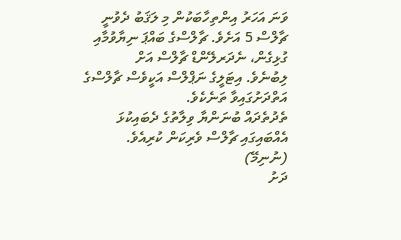ވަނަ އަހަރު އިންތިހާބަކުން މި ލަޤަބު ދެވުނީ
ޗާލްސް 5 އަށެވެ. ޗާލްސްގެ ބައްޕަ ނިޔާވުމާއި ގުޅިގެން، ނެދަރލޭންޑް ޗާލްސް އަށް
ލިބުނެވެ. އިޓަލީގެ ނަޕްލްސް އަކީވެސް ޗާލްސްގެ އަތްދަށުގައިވާ ތަނެކެވެ.
ތެދުތެދައް ބުނަންޔާ ވިލާތުގެ ދެބައިކުޅަ އެއްބައިގައި ޗާލްސް ވެރިކަން ކުރިއެވެ.
(ނުނިމޭ)
ދަށު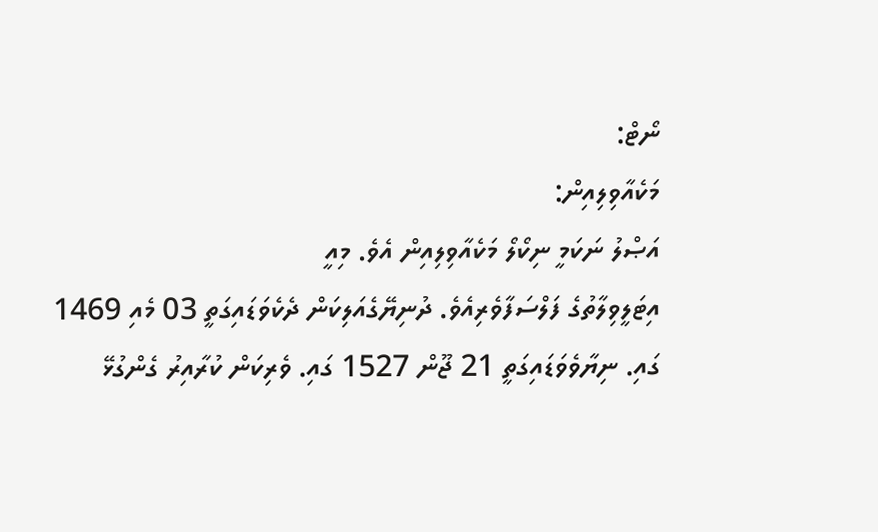ނޯޓް:
މަކެއާވިލިއިން:
އަޞްލު ނަކަމީ ނިކޯލޯ މަކެއާވިލިއިން އެވެ. މިއީ
އިޓަލީވިލާތުގެ ފަލްސަފާވެރިއެވެ. ދުނިޔޭގެއަލިކަން ދެކެވަޑައިގަތީ 03 މެއި 1469
ގައި. ނިޔާވެވަޑައިގަތީ 21 ޖޫން 1527 ގައި. ވެރިކަން ކުރާއިރު ގެންގުޅޭ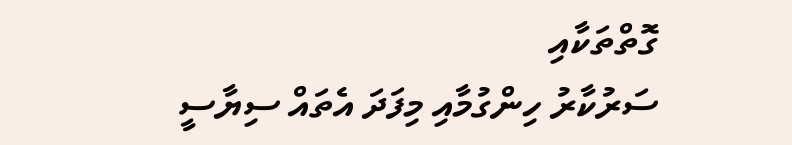ގޮތްތަކާއި
ސަރުކާރު ހިންގުމާއި މިފަދަ އެތައް ސިޔާސީ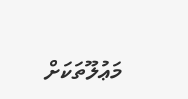މަޢުލޫތަކަށް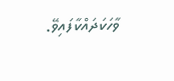ވާހަކަދައްކާފައިވޭ.